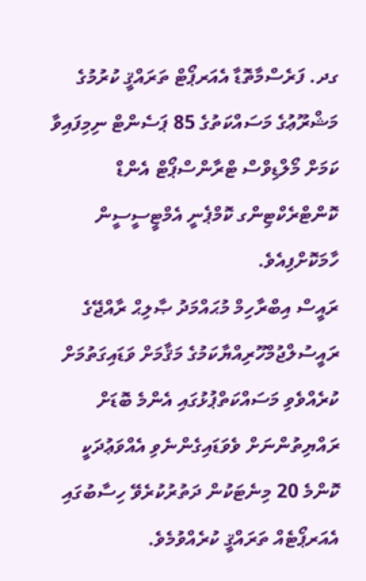ގދ. ފަރެސްމާތޮޑާ އެއަރޕޯޓް ތަރައްޤީ ކުރުމުގެ މަޝްރޫޢުގެ މަސައްކަތުގެ 85 ޕަސެންޓް ނިމިފައިވާ ކަމަށް މޯލްޑިވްސް ޓްރާންސްޕޯޓް އެންޑް ކޮންޓްރެކްޓިންގ ކޮމްޕެނީ އެމްޓީސީސީން ހާމަކޮށްފިއެވެ.
ރައީސް އިބްރާހިމް މުޙައްމަދު ޞާލިޙް ރާއްޖޭގެ ރައީސުލްޖުމްހޫރިއްޔާކަމުގެ މަޤާމަށް ވަޑައިގަތުމަށް ކުރެއްވެވި މަސައްކަތްޕުޅުގައި އެންމެ ބޮޑަށް ރައްޔިތުންނަށް ވެވަޑައިގެންނެވި އެއްވަޢުދަކީ ކޮންމެ 20 މިނެޓަކުން ދަތުރުކުރެވޭ ހިސާބުގައި އެއަރޕޯޓެއް ތަރައްޤީ ކުރެއްވުމެވެ.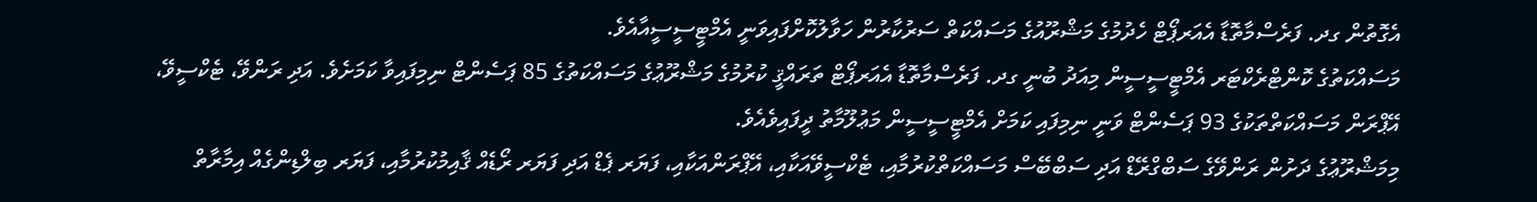އެގޮތުން ގދ. ފަރެސްމާތޮޑާ އެއަރޕޯޓް ހެދުމުގެ މަޝްރޫއުގެ މަސައްކަތް ސަރުކާރުން ހަވާލުކޮށްފައިވަނީ އެމްޓީސީސީއާއެވެ.
މަސައްކަތުގެ ކޮންޓްރެކްޓަރ އެމްޓީސީސީން މިއަދު ބުނީ ގދ. ފަރެސްމާތޮޑާ އެއަރޕޯޓް ތަރައްޤީ ކުރުމުގެ މަޝްރޫޢުގެ މަސައްކަތުގެ 85 ޕަސެންޓް ނިމިފައިވާ ކަމަށެވެ. އަދި ރަންވޭ، ޓެކްސީވޭ، އޭޕްރަން މަސައްކަތްތަކުގެ 93 ޕަސެންޓް ވަނީ ނިމިފައި ކަމަށް އެމްޓީސީސީން މަޢުލޫމާތު ދީފައިވެއެވެ.
މިމަޝްރޫޢުގެ ދަށުން ރަންވޭގެ ސަބްގްރޭޑް އަދި ސަބްބޭސް މަސައްކަތްކުރުމާއި، ޓެކްސީވޭއަކާއި، އޭޕްރަންއަކާއި، ފަޔަރ ޕެޑް އަދި ފަޔަރ ރޯޑެއް ޤާއިމުކުރުމާއި، ފަޔަރ ބިލްޑިންގެއް އިމާރާތް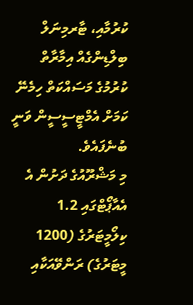ކުރުމާއި، ޓާރމިނަލް ބިލްޑިންގެއް އިމާރާތް ކުރުމުގެ މަސައްކަތް ހިމެނޭ ކަމަށް އެމްޓީސީސީން ވަނީ ބުނެފައެވެ.
މި މަޝްރޫއުގެ ދަށުން އެ އެއާޕޯޓްގައި 1.2 ކިލޯމީޓަރުގެ (1200 މީޓަރުގެ) ރަންވޭއަކާއި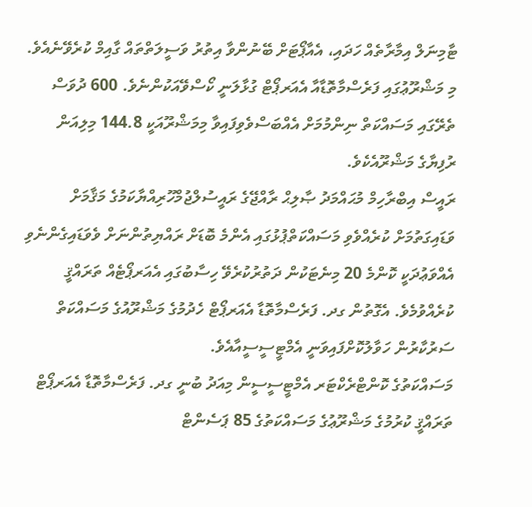ޓާމިނަލް އިމާރާތެއް ހަދައި، އެއާޕޯޓަށް ބޭނުންވާ އިތުރު ވަސީލަތްތައް ގާއިމް ކުރެވޭނެއެވެ.
މި މަޝްރޫޢުގައި ފަރެސްމާތޮޑާއާ އެއަރޕޯޓް ގުޅާލަނީ ކޯސްވޭއަކުންނެވެ. 600 ދުވަސް ތެރޭގައި މަސައްކަތް ނިންމުމަށް އެއްބަސްވެވިފައިވާ މިމަޝްރޫއަކީ 144.8 މިލިއަން ރުފިޔާގެ މަޝްރޫއެކެވެ.
ރައީސް އިބްރާހިމް މުޙައްމަދު ޞާލިޙް ރާއްޖޭގެ ރައީސުލްޖުމްހޫރިއްޔާކަމުގެ މަޤާމަށް ވަޑައިގަތުމަށް ކުރެއްވެވި މަސައްކަތްޕުޅުގައި އެންމެ ބޮޑަށް ރައްޔިތުންނަށް ވެވަޑައިގެންނެވި އެއްވަޢުދަކީ ކޮންމެ 20 މިނެޓަކުން ދަތުރުކުރެވޭ ހިސާބުގައި އެއަރޕޯޓެއް ތަރައްޤީ ކުރެއްވުމެވެ. އެގޮތުން ގދ. ފަރެސްމާތޮޑާ އެއަރޕޯޓް ހެދުމުގެ މަޝްރޫއުގެ މަސައްކަތް ސަރުކާރުން ހަވާލުކޮށްފައިވަނީ އެމްޓީސީސީއާއެވެ.
މަސައްކަތުގެ ކޮންޓްރެކްޓަރ އެމްޓީސީސީން މިއަދު ބުނީ ގދ. ފަރެސްމާތޮޑާ އެއަރޕޯޓް ތަރައްޤީ ކުރުމުގެ މަޝްރޫޢުގެ މަސައްކަތުގެ 85 ޕަސެންޓް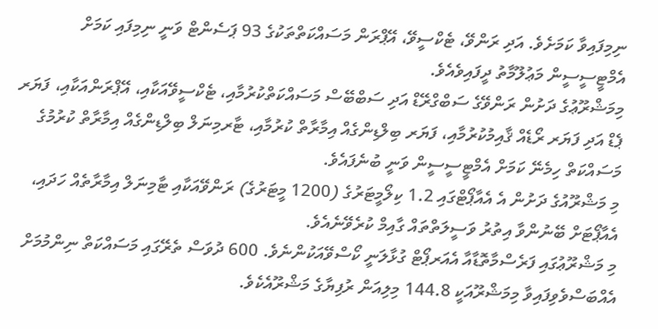ނިމިފައިވާ ކަމަށެވެ. އަދި ރަންވޭ، ޓެކްސީވޭ، އޭޕްރަން މަސައްކަތްތަކުގެ 93 ޕަސެންޓް ވަނީ ނިމިފައި ކަމަށް އެމްޓީސީސީން މަޢުލޫމާތު ދީފައިވެއެވެ.
މިމަޝްރޫޢުގެ ދަށުން ރަންވޭގެ ސަބްގްރޭޑް އަދި ސަބްބޭސް މަސައްކަތްކުރުމާއި، ޓެކްސީވޭއަކާއި، އޭޕްރަންއަކާއި، ފަޔަރ ޕެޑް އަދި ފަޔަރ ރޯޑެއް ޤާއިމުކުރުމާއި، ފަޔަރ ބިލްޑިންގެއް އިމާރާތް ކުރުމާއި، ޓާރމިނަލް ބިލްޑިންގެއް އިމާރާތް ކުރުމުގެ މަސައްކަތް ހިމެނޭ ކަމަށް އެމްޓީސީސީން ވަނީ ބުނެފައެވެ.
މި މަޝްރޫއުގެ ދަށުން އެ އެއާޕޯޓްގައި 1.2 ކިލޯމީޓަރުގެ (1200 މީޓަރުގެ) ރަންވޭއަކާއި ޓާމިނަލް އިމާރާތެއް ހަދައި، އެއާޕޯޓަށް ބޭނުންވާ އިތުރު ވަސީލަތްތައް ގާއިމް ކުރެވޭނެއެވެ.
މި މަޝްރޫޢުގައި ފަރެސްމާތޮޑާއާ އެއަރޕޯޓް ގުޅާލަނީ ކޯސްވޭއަކުންނެވެ. 600 ދުވަސް ތެރޭގައި މަސައްކަތް ނިންމުމަށް އެއްބަސްވެވިފައިވާ މިމަޝްރޫއަކީ 144.8 މިލިއަން ރުފިޔާގެ މަޝްރޫއެކެވެ.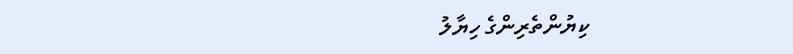ކިޔުންތެރިންގެ ހިޔާލު